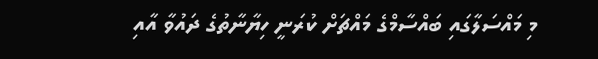މި މައްސަލާގައި ބައްސާމްގެ މައްޗަށް ކުރަނީ ހިޔާނާތުގެ ދައުވާ އާއި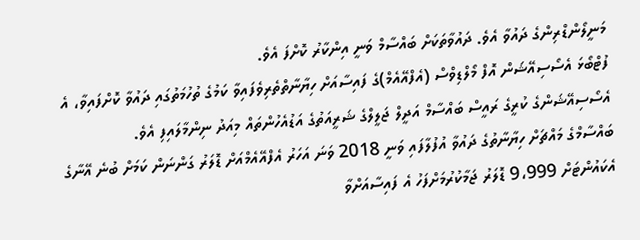މަނީލޯންޑްރިންގެ ދައުވާ އެވެ. ދައުވާތަކަށް ބައްސާމް ވަނީ އިންކާރު ކޮށްފަ އެވެ.
ފުޓްބޯޅަ އެސޯސިއޭޝަން އޮފް މޯލްޑިވްސް (އެފްއޭއެމް)ގެ ފައިސާއަށް ހިޔާނާތްތެރިވެފައިވާ ކަމުގެ ތުހުމަތުގައި ދައުވާ ކޮށްފައިވާ، އެ އެސޯސިއޭޝަންގެ ކުރީގެ ރައީސް ބައްސާމް އަދީލް ޖަލީލްގެ ޝަރީއަތުގެ އަޑުއެހުންތައް މިއަދު ނިންމާލައިފި އެވެ.
ބައްސާމްގެ މައްޗަށް ހިޔާނާތުގެ ދައުވާ އުފުލާފައި ވަނީ 2018 ވަނަ އަހަރު އެފްއޭއެމްއަށް ޑޮލަރު ގަންނަން ކަމަށް ބުނެ އޭނާގެ އެކައުންޓަށް 9،999 ޑޮލަރު ޖަމާކުރުމަށްފަހު އެ ފައިސާއަށްވާ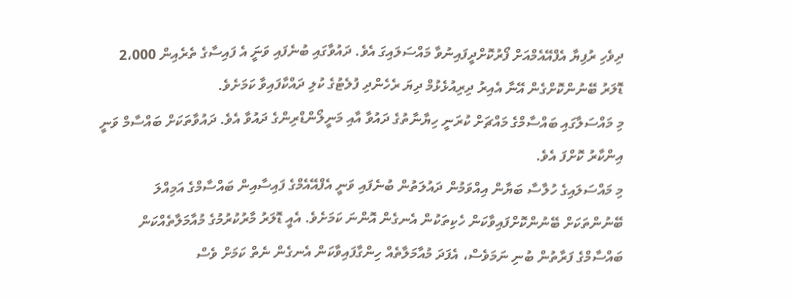ދިވެހި ރުފިޔާ އެފްއޭއެމްއަށް ފޯރުކޮށްދީފައިނުވާ މައްސަލައިގަ އެވެ. ދައުވާގައި ބުނެފައި ވަނީަ އެ ފައިސާގެ ތެރެއިން 2،000 ޑޮލަރު ބޭނުންކޮށްގެން އޭނާ އެއިރު ދިރިއުޅެޅުމް ދިޔަ ރެހެންދި ފުލެޓުގެ ކުލި ދައްކާފައިވާ ކަމަށެވެ.
މި މައްސަލާގައި ބައްސާމްގެ މައްޗަށް ކުރަނީ ހިޔާނާތުގެ ދައުވާ އާއި މަނީލޯންޑްރިންގެ ދައުވާ އެވެ. ދައުވާތަކަށް ބައްސާމް ވަނީ އިންކާރު ކޮށްފަ އެވެ.
މި މައްސަލައިގެ ހުލާސާ ބަޔާން އިއްވަމުން ދައުލަތުން ބުނެފައި ވަނީ އެފްއޭއެމްގެ ފައިސާއިން ބައްސާމްގެ އަމިއްލަ ބޭނުންތަކަށް ބޭނުންކޮށްފައިވާކަން ހެކިތަކުން އެނގެން އޮންނަ ކަމަށެވެ. އެއީ ޑޮލަރު މާރުކުރުމުގެ މުއާމަލާތެއްކަން ބައްސާމްގެ ފަރާތުން ބުނި ނަމަވެސް، އެފަދަ މުއާމަލާތެއް ހިންގާފައިވާކަން އެނގެން ނެތް ކަމަށް ވެސް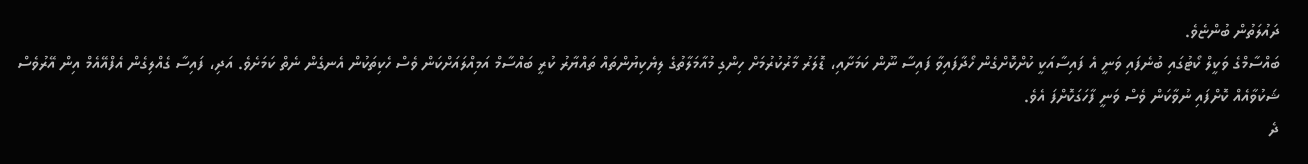ދައުލަތުން ބުންޏެވެ.
ބައްސާމްގެ ވަކީލް ކޯޓުގައި ބުނެފައި ވަނީ އެ ފައިސާއަކީ ކުށްކޮށްގެން ހޯދާފައިވާ ފައިސާ ނޫން ކަމަށާއި، ޑޮލަރު މާރުކުރުމަށް ހިންގި މުއާމަލާތުގެ ލިޔެކިޔުންތައް ތައްޔާރު ކުރީ ބައްސާމް އަމިއްލައަށްކަން ވެސް ހެކިތަކުން އެނގެން ނެތް ކަމަށެވެ. އަދި، ފައިސާ ގެއްލިގެން އެފްއޭއެމް އިން އޭރުވެސް ޝަކުވާއެއް ކޮށްފައި ނުވާކަން ވެސް ވަނީ ފާހަގަކޮށްފަ އެވެ.
ދެ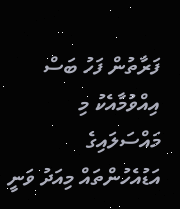ފަރާތުން ފަހު ބަސް އިއްވުމާއެކު މި މައްސަލައިގެ އަޑުއެހުންތައް މިއަދު ވަނީ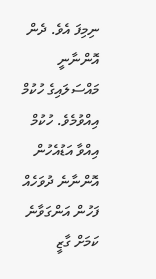ނިމިފަ އެވެ. ދެން އޮންނާނީ މައްސަލައިގެ ހުކުމް އިއްވުމެވެ. ހުކުމް އިއްވާ އަޑުއެހުން އޮންނާނެ ދުވަހެއް ފަހުން އަންގަވާނެ ކަމަށް ގާޒީ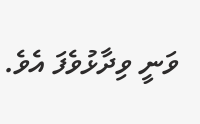ވަނީ ވިދާޅުވެފަ އެވެ.